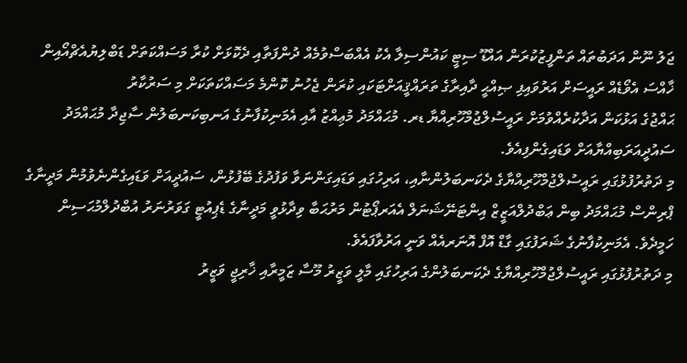ޖަލު ނޫން އަދަބުތައް ތަންފީޒުކުރަން އައްޑޫ ސިޓީ ކައުންސިލާ އެކު އެއްބަސްވުމެއް ދުންފަތާއި ދެކޮޅަށް ކުރާ މަސައްކަތަށް ޑަބްލިޔުއެޗްއޯއިން ޚާއްސަ އެވޯޑެއް ރައީސަށް އަރުވައިފި ޞިއްޙީ ދާއިރާގެ ތަރައްޤީއަށްޓަކައި ކުރަން ޖެހުނު ކޮންމެ މަސައްކަތަކަށް މި ސަރުކާރު
ޙައްޖުގެ އަޅުކަން އަދާކުރެއްވުމަށް ރައީސުލްޖުމްހޫރިއްޔާ ޑރ. މުޙައްމަދު މުޢިއްޒު އާއި އެމަނިކުފާނުގެ އަނބިކަނބަލުން ސާޖިދާ މުޙައްމަދު ސައުދީއަރަބިއްޔާއަށް ވަޑައިގެންފިއެވެ.
މި ދަތުރުފުޅުގައި ރައީސުލްޖުމްހޫރިއްޔާގެ ދެކަނބަލުންނާއި، އަރިހުގައި ވަޑައިގަންނަވާ ވަފުދުގެ ބޭފުޅުން، ސައުދީއަށް ވަޑައިގެންނެވުމުން މަދީނާގެ ޕްރިންސް މުޙައްމަދު ބިން ޢަބްދުލްއަޒީޒް އިންޓަނޭޝަނަލް އެއަރޕޯޓުން މަރުޙަބާ ވިދާޅުވީ މަދީނާގެ ޑެޕިއުޓީ ގަވަރުނަރު އުބްދުލްމުޙަސިން ހަމީދެވެ. އެމަނިކުފާނުގެ ޝަރަފުގައި ގާޑް އޮފް އޮނަރއެއް ވަނީ އަރުވާފައެވެ.
މި ދަތުރުފުޅުގައި ރައީސުލްޖުމްހޫރިއްޔާގެ ދެކަނބަލުންގެ އަރިހުގައި މާލީ ވަޒީރު މޫސާ ޒަމީރާއި ޚާރިޖީ ވަޒީރު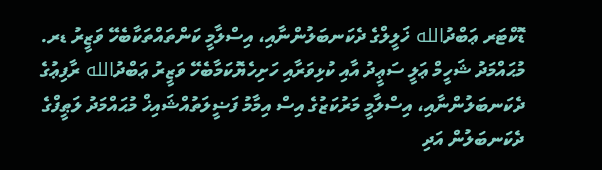ޑޮކްޓަރ ޢަބްދުالله ޚަލީލްގެ ދެކަނބަލުންނާއި، އިސްލާމީ ކަންތައްތަކާބެހޭ ވަޒީރު ޑރ. މުޙައްމަދު ޝަހީމް ޢަލީ ސަޢީދު އާއި ކުޅިވަރާއި ހަށިހެޔޮކަމާބެހޭ ވަޒީރު ޢަބްދުالله ރާފިޢުގެ ދެކަނބަލުންނާއި، އިސްލާމީ މަރުކަޒުގެ އިސް އިމާމު ފަޟީލަތުއްޝައިޚް މުޙައްމަދު ލަޠީފްގެ ދެކަނބަލުން އަދި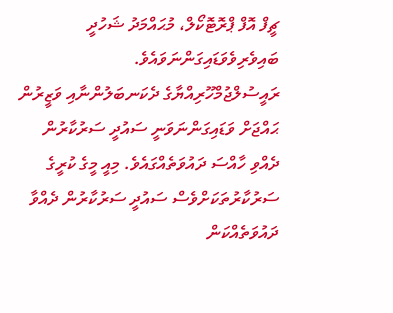ޗީފް އޮފް ޕްރޮޓޮކޯލް، މުޙައްމަދު ޝަހުދީ ބައިވެރިވެވަޑައިގަންނަވައެވެ.
ރައީސުލްޖުމްހޫރިއްޔާގެ ދެކަނބަލުންނާއި ވަޒީރުން ޙައްޖަށް ވަޑައިގަންނަވަނީ ސައުދީ ސަރުކާރުން ދެއްވި ހާއްސަ ދައުވަތެއްގައެވެ. މިއީ މީގެ ކުރީގެ ސަރުކާރުތަކަށްވެސް ސައުދީ ސަރުކާރުން ދެއްވާ ދައުވަތެއްކަން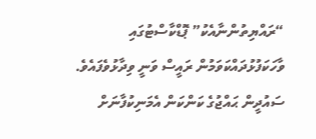“ރައްޔިތުންނާއެކު” ޕޮޑްކާސްޓުގައި ވާހަކަފުޅުދައްކަވަމުން ރައީސް ވަނީ ވިދާޅުވެފައެވެ.
ސައުދީން ޙައްޖުގެ ކަންކަން އެމަނިކުފާނަށް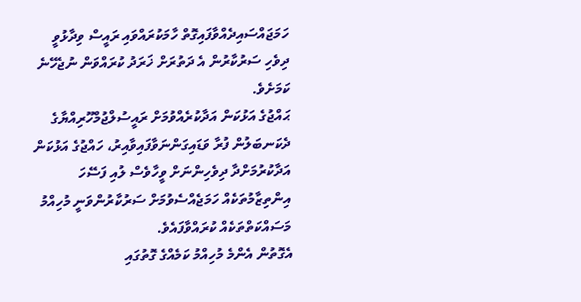ހަމަޖައްސައިދެއްވާފައިގޮތް ހާމަކުރައްވައި ރައީސް ވިދާޅުވީ ދިވެހި ސަރުކާރުން އެ ދަތުރަށް ޚަރަދު ކުރައްވަން ނުޖެހޭނެ ކަމަށެވެ.
ޙައްޖުގެ އަޅުކަން އަދާކުރެއްވުމަށް ރައީސުލްޖުމްހޫރިއްޔާގެ ދެކަނބަލުން ފުރާ ވަޑައިގަންނަވާފައިވާއިރު، ހައްޖުގެ އަޅުކަން އަދާކުރުމަށްދާ ދިވެހިންނަށް ވީހާވެސް ލުއި ފަސޭހަ އިންތިޒާމުތަކެއް ހަމަޖެއްސެވުމަށް ސަރުކާރުންވަނީ މުހިއްމު މަސައްކަތްތަކެއް ކުރައްވާފައެވެ.
އެގޮތުން އެންމެ މުހިއްމު ކަމެއްގެ ގޮތުގައި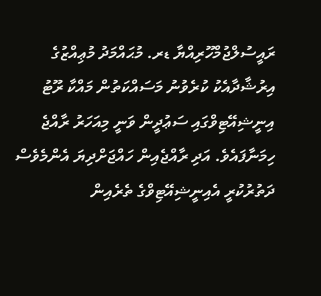ރައީސުލްޖުމްހޫރިއްޔާ ޑރ. މުޙައްމަދު މުޢިއްޒުގެ އިރުޝާދާއެކު ކުރެވުނު މަސައްކަތުން މައްކާ ރޫޓު އިނީޝިއޭޓިވްގައި ސަޢުދީން ވަނީ މިއަހަރު ރާއްޖެ ހިމަނާފައެވެ. އަދި ރާއްޖެއިން ހައްޖަށްދިޔަ އެންމެވެސް ދަތުރުކުރީ އެއިނީޝިއޭޓިވްގެ ތެރެއިން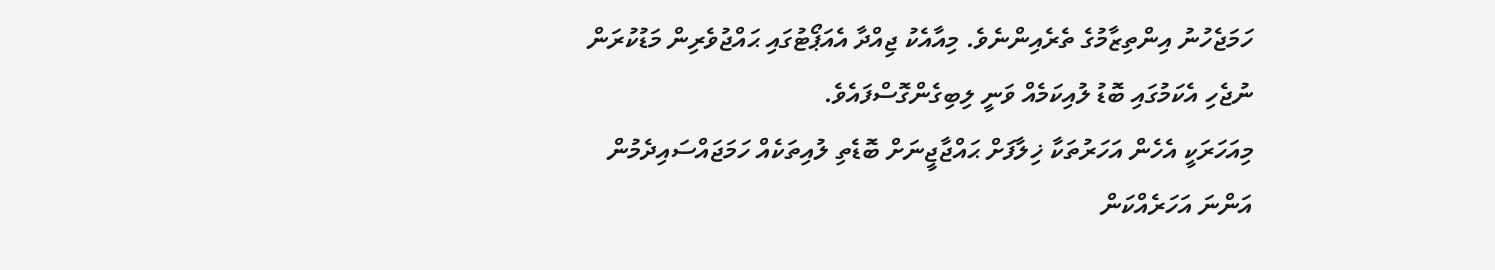ހަމަޖެހުނު އިންތިޒާމުގެ ތެރެއިންނެވެ. މިއާއެކު ޖިއްދާ އެއަޕޯޓުގައި ޙައްޖުވެރިން މަޑުކުރަން ނުޖެހި އެކަމުގައި ބޮޑު ލުއިކަމެއް ވަނީ ލިބިގެންގޮސްފައެވެ.
މިއަހަރަކީ އެހެން އަހަރުތަކާ ޚިލާފަށް ޙައްޖާޖީނަށް ބޮޑެތި ލުއިތަކެއް ހަމަޖައްސައިދެމުން އަންނަ އަހަރެއްކަން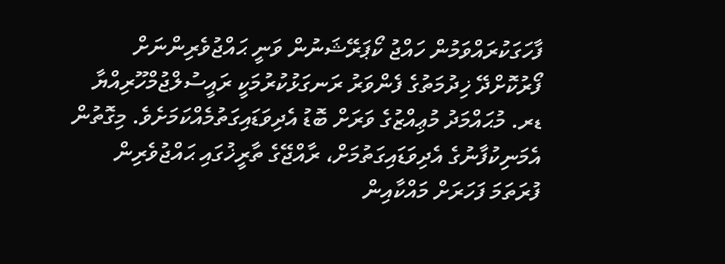ފާހަގަކުރައްވަމުން ހައްޖު ކޯޕަރޭޝަނުން ވަނީ ޙައްޖުވެރިންނަށް ފޯރުކޮށްދޭ ޚިދުމަތުގެ ފެންވަރު ރަނގަޅުކުރުމަކީ ރައީސުލްޖުމްހޫރިއްޔާ ޑރ. މުޙައްމަދު މުޢިއްޒުގެ ވަރަށް ބޮޑު އެދިވަޑައިގަތުމެއްކަމަށެވެ. މިގޮތުން އެމަނިކުފާނުގެ އެދިވަޑައިގަތުމަށް، ރާއްޖޭގެ ތާރީޚުގައި ޙައްޖުވެރިން ފުރަތަމަ ފަހަރަށް މައްކާއިން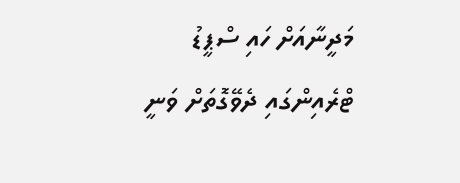މަދީނާއަށް ހައި ސްޕީޑު ޓްރެއިންގައި ދެވޭގޮތަށް ވަނީ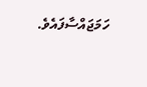ހަމަޖައްސާފައެވެ.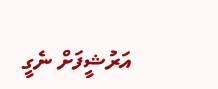އަރުޝީފަށް ނެގީ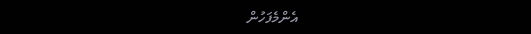އެންމެފަހުން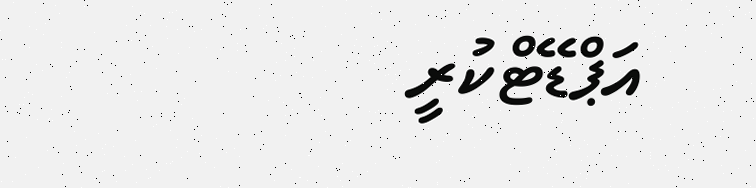އަޕްޑޭޓްކުރީ